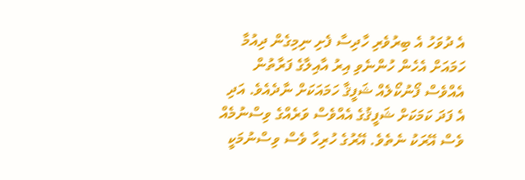އެ ދުވަހު އެ ބިރުވެރި ހާދިސާ ފެށި ނިމިގެން ދިއުމާ ހަމައަށް އެހެން ހުންނެވި އިރު އާއިލާގެ ފަރާތުން އެއްވެސް ފޯނުކޯލެއް ޝަފީޤާ ހަމައަކަށް ނާދެއެވެ. އަދި އެ ފަދަ ކަމަކަށް ޝަފީޤުގެ އެއްވެސް ވަރެއްގެ ވިސްނުމެއް ވެސް އޭރަކު ނެތެވެ. އޭރުގެ ހުރިހާ ވެސް ވިސްނުމަކީ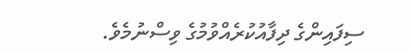ސިފައިންގެ ދިފާއުކުރެއްވުމުގެ ވިސްނުމެވެ.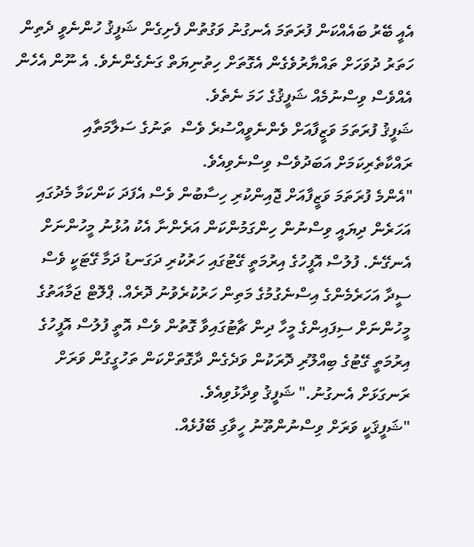އެއީ ބޭރު ބައެއްކަން ފުރަތަމަ އެނގުނު ވަގުތުން ފެށިގެން ޝަފީޤު ހުންނެވީ ދެތިން ހަތަރު ދުވަހަށް ތައްޔާރުވެގެން އެގޮތަށް ހިތުނިޔަތް ގަނެގެންނެވެ. އެ ނޫން އެހެން އެއްވެސް ވިސްނުމެއް ޝަފީޤުގެ ހަމަ ނެތެވެ.
ޝަފީޤު ފުރަތަމަ ވަޒީފާއަށް ވެންނެވީއްސުރެ ވެސް  ތަނުގެ ސަލާމަތާއި ރައްކާތެރިކަމަށް އަބަދުވެސް ވިސްނެވިއެވެ.
"އެންމެ ފުރަތަމަ ވަޒީފާއަށް ޖޮއިންކުރި ހިސާބުން ވެސް އެފަދަ ކަންކަމާ މެދުގައި އަހަރެން ދިޔައީ ވިސްނުން ހިންގަމުންކަން އަރެންނާ އެކު އުޅުނު މީހުންނަށް އެނގޭނެ. ފުލުސް އޮފީހުގެ އިރުމަތީ ގޭޓުގައި ހަރުކުރި ދަގަނޑު ދަމާ ގޭޓަކީ ވެސް ސީދާ އަހަރެމެންގެ އިސްނެގުމުގެ މަތިން ހަރުކުރެވުނު ދޮރެއް. ޕްލޮޓް ޖަމާއަތުގެ މީހުންނަށް ސިފައިންގެ މީހާ ދިން ޗާޓުގައިވާ ގޮތުން ވެސް އޮތީ ފުލުސް އޮފީހުގެ އިރުމަތީ ގޭޓުގެ ބިއްލޫރި ދޮރަކުން ވަދެގެން ދާގޮތަށްކަން ތަހުގީގުން ވަރަށް ރަނގަޅަށް އެނގުނު." ޝަފީޤު ވިދާޅުވިއެވެ.
"ޝަފީޤަކީ ވަރަށް ވިސްނުންތޫނު ހީވާގި ބޭފުޅެއް.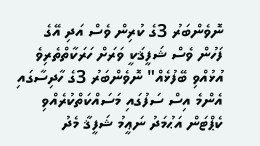ނޮވެންބަރު 3ގެ ކުރިން ވެސް އަދި އޭގެ ފަހުން ވެސް ޝަފީޤަކީ ވަރަށް ހަރަކާތްތެރިވެ އުޅުއްވި ބޭފުޅެއް" ނޮވެންބަރު 3ގެ ހާދިސާގައި އެންމެ އިސް ސަފުގައި މަސައްކަތްކުރެއްވި ކެޕްޓަން އަޙުމަދު ނަޢީމު ޝަފީޤާ މެދު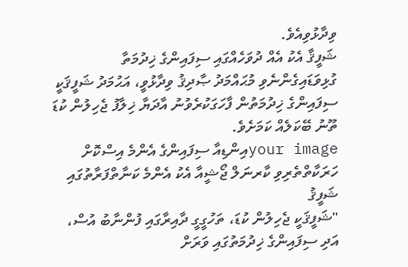ވިދާޅުވިއެވެ.
ޝަފީޤާ އެކު އެއް ދުވަހެއްގައި ސިފައިންގެ ޚިދުމަތާ ގުޅިވަޑައިގެންނެވި މުޙައްމަދު ޞާދިޤު ވިދާޅުވީ، އަޙުމަދު ޝަފީޤަކީ ސިފައިންގެ ޚިދުމަތުން ފާހަގަކުރެވުނު އާދަޔާ ޚިލާފު ޖެހިލުން ކުޑަ ތޫނު ބޭކަލެއް ކަމަށެވެ.
your imageއިންޑިއާ ސިފައިންގެ އެންމެ އިސްކޮށް ހަރަކާތްތެރިވި ކާރނަލް ޖޯޝީއާ އެކު އެންމެ ކަނާތްފަރާތުގައި ޝަފީޤު
"ޝަފީޤަކީ ޖެހިލުން ކުޑަ، ތަހުގީގީ ދާއިރާގައި ފުންނާބު އުސް، އަދި ސިފައިންގެ ޚިދުމަތުގައި ވަރަށް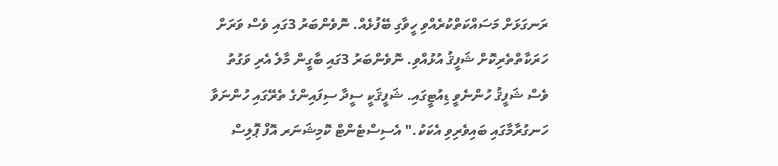ރަނގަޅަށް މަސައްކަތްކުރެއްވި ހީވާގި ބޭފުޅެއް. ނޮވެންބަރު 3ގައި ވެސް ވަރަށް ހަރަކާތްތެރިކޮށް ޝަފީޤު އުޅުއްވި. ނޮވެންބަރު 3ގައި ބާގީން މާލެ އެރި ވަގުތު ވެސް ޝަފީޤު ހުންނެވީ ޑިއުޓީގައި. ޝަފީޤަކީ ސީދާ ސިފައިންގެ ތެރޭގައި ހުންނަވާ ހަނގުރާމާގައި ބައިވެރިވި އެކަކު." އެސިސްޓެންޓް ކޮމިޝަނަރ އޮފް ޕޮލިސް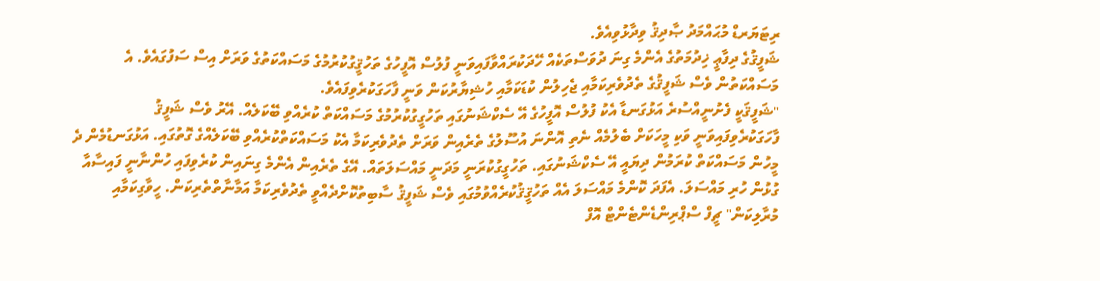ރިޓަޔަރޑް މުޙައްމަދު ޞާދިޤު ވިދާޅުވިއެވެ.
ޝަފީޤުގެ ދިފާޢީ ޚިދުމަތުގެ އެންމެ ގިނަ ދުވަސްތަކެއް ހޭދަކުރައްވާފައިވަނީ ފުލުސް އޮފީހުގެ ތަހުޤީގުކުރުމުގެ މަސައްކަތުގެ ވަރަށް އިސް ސަފުގައެވެ. އެ މަސައްކަތުން ވެސް ޝަފީޤުގެ ތެދުވެރިކަމާއި ޖެހިލުން ކުޑަކަމާއި ހުޝިޔާރުކަން ވަނީ ފާހަގަކުރެވިފައެވެ.
"ޝަފީޤަކީ ފެށުނީއްސުރެ އަޅުގަނޑާ އެކު ފުލުސް އޮފީހުގެ އޭ ސެކްޝަނުގައި ތަހުގީގުކުރުމުގެ މަސައްކަތް ކުރެއްވި ބޭކަލެއް. އޭރު ވެސް ޝަފީޤު ފާހަގަކުރެވިފައިވަނީ ވަކި މީހަކަށް ބެލުމެއް ނެތި އޮންނަ އުސޫލުގެ ތެރެއިން ވަރަށް ތެދުވެރިކަމާ އެކު މަސައްކަތްކުރެއްވި ބޭކަލެއްގެ ގޮތުގައި. އަޅުގަނޑުމެން ދެ މީހުން މަސައްކަތް ކުރަމުން ދިޔައީ އޭ ސެކްޝަނުގައި. ތަހުގީގުކުރަނީ މަދަނީ މައްސަލަތައް. އޭގެ ތެރެއިން އެންމެ ގިނައިން ކުރެވިފައި ހުންނާނީ ފައިސާއާ ގުޅުން ހުރި މައްސަލަ. އެފަދަ ކޮންމެ މައްސަލަ އެއް ތަހުޤީޤުކުރެއްވުމުގައި ވެސް ޝަފީޤު ސާބިތުކޮށްދެއްވީ ތެދުވެރިކަމާ އަމާނާތްތެރިކަން. ހީވާގިކަމާއި މުރާލިކަން" ޗީފް ސްޕްރިންޑެންޓެންޓް އޮފް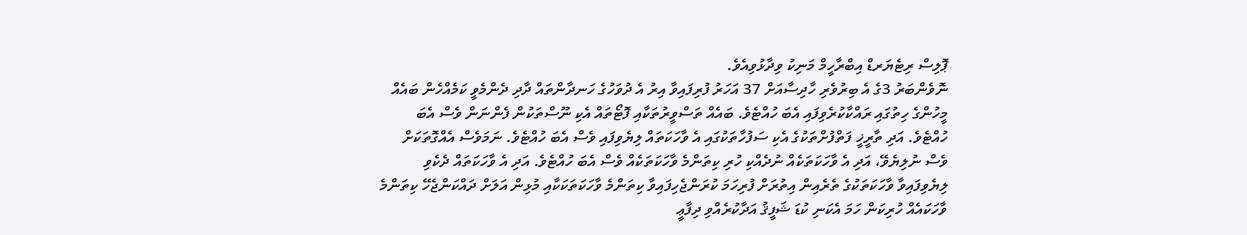ޕޮލިސް ރިޓެޔަރޑް އިބްރާހީމް މަނިކު ވިދާޅުވިއެވެ.
ނޮވެންބަރު 3ގެ އެ ބިރުވެރި ހާދިސާއަށް 37 އަހަރު ފުރިފައިވާ އިރު އެ ދުވަހުގެ ހަނދާންތައް ދާދި ދެންމެވީ ކަމެއްހެން ބައެއް މީހުންގެ ހިތުގައި ރައްކާކުރެވިފައި އެބަ ހުއްޓެވެ. ބައެއް ތަސްވީރުތަކާއި ފޮޓޯތައް އެކި ނޫސްތަކުން ފެންނަން ވެސް އެބަ ހުއްޓެވެ. އަދި ތާރީޚީ ފަތްފުށްތަކުގެ އެކި ސަފުހާތަކުގައި އެ ވާހަކަތައް ލިޔެވިފައި ވެސް އެބަ ހުއްޓެވެ. ނަމަވެސް އެއްގޮތަކަށް ވެސް ނުލިޔެވޭ، އަދި އެ ވާހަކަތަކެއް ނުދެއްކި ހުރި ކިތަންމެ ވާހަކަތަކެއް ވެސް އެބަ ހުއްޓެވެ. އަދި އެ ވާހަކަތައް ދެކެވި ލިޔެވިފައިވާ ވާހަކަތަކުގެ ތެރެއިން އިތުރަށް ފުރިހަމަ ކުރަންޖެހިފައިވާ ކިތަންމެ ވާހަކަތަކަކާއި މުޅިން އަލަށް ދައްކަންޖެހޭ ކިތަންމެ ވާހަކައެއް ހުރިކަން ހަމަ އެކަނި ކުޑަ ޝަފީޤު އަދާކުރެއްވި ދިފާޢީ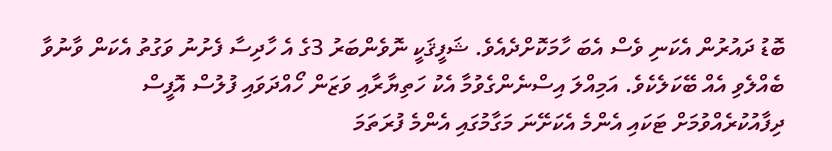ބޮޑު ދައުރުން އެކަނި ވެސް އެބަ ހާމަކޮށްދެއެވެ. ޝަފީޤަކީ ނޮވެންބަރު 3ގެ އެ ހާދިސާ ފެށުނު ވަގުތު އެކަން ވާނުވާ ބެއްލެވި އެއް ބޭކަލެކެވެ. އަމިއްލަ އިސްނެންގެވުމާ އެކު ހަތިޔާރާއި ވަޒަން ހޯއްދަވައި ފުލުސް އޮފީސް ދިފާއުކުރެއްވުމަށް ޓަކައި އެންމެ އެކަށޭނަ މަގާމުގައި އެންމެ ފުރަތަމަ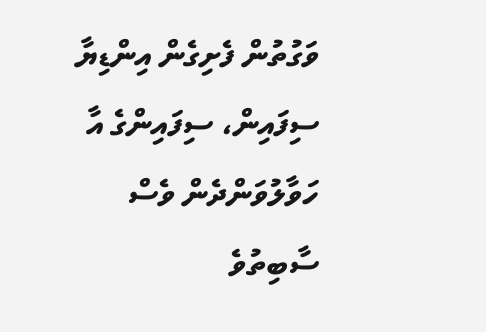ވަގުތުން ފެށިގެން އިންޑިޔާ ސިފައިން، ސިފައިންގެ އާ ހަވާލުވަންދެން ވެސް ސާބިތުވެ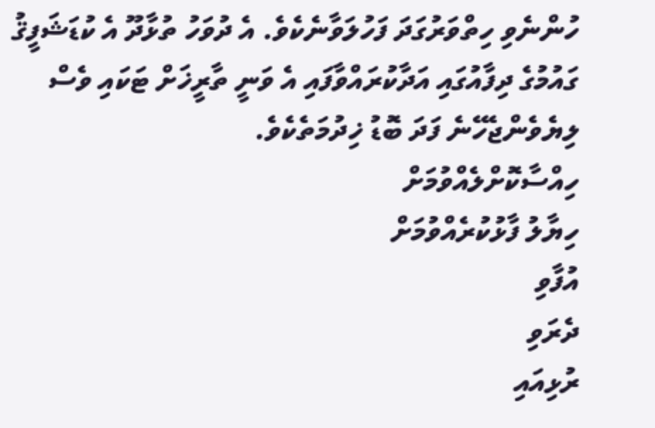ހުންނެވި ހިތްވަރުގަދަ ފަހުލަވާނެކެވެ. އެ ދުވަހު ތުޅާދޫ އެ ކުޑަޝަފީޤު ގައުމުގެ ދިފާއުގައި އަދާކުރައްވާފައި އެ ވަނީ ތާރީޚަށް ޓަކައި ވެސް ލިޔެވެންޖެހޭނެ ފަދަ ބޮޑު ޚިދުމަތެކެވެ.
ހިއްސާކޮށްލެއްވުމަށް
ހިޔާލު ފާޅުކުރެއްވުމަށް
އުފާވި
ދެރަވި
ރުޅިއައި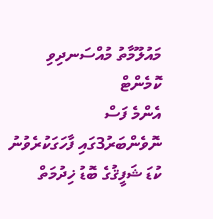މައުލޫމާތު މުއްސަނދިވި
ކޮމެންޓް
އެންމެ ފަސް
ނޮވެންބަރު3ގައި ފާހަގަކުރެވުނު ކުޑަ ޝަފީޤުގެ ބޮޑު ޚިދުމަތް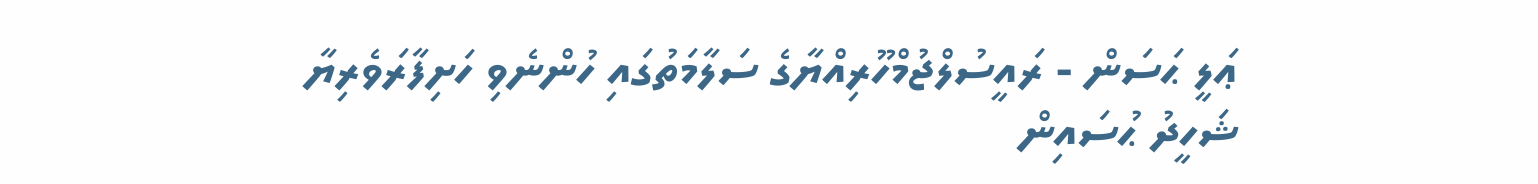ޢަލީ ޙަސަން - ރައީސުލްޖުމްހޫރިއްޔާގެ ސަލާމަތުގައި ހުންނެވި ހަށިފާރަވެރިޔާ
ޝަހީދު ޙުސައިން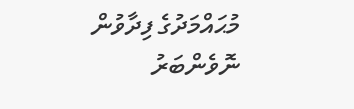މުޙައްމަދުގެ ފިދާވުން
ނޮވެންބަރު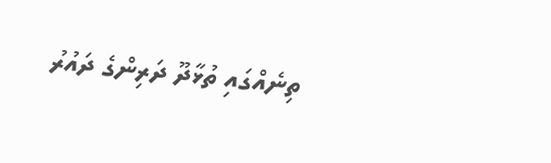ތިނެއްގައި ތުޅާދޫ ދަރިންގެ ދައުރު